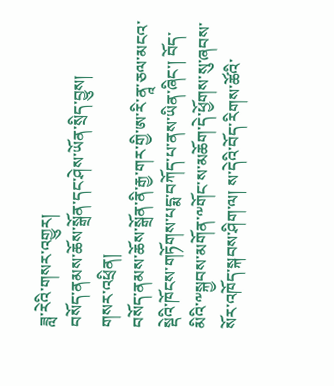ཟླ་རེའི་གསར་འགྱུར།
བསོད་ནམས་ཆོས་སྒྲོན་དང་ཤེས་ཡོན་སྲིད་བྱུས།
གསར་འཕྲིན།
བསོད་ནམས་ཆོས་སྒྲོན་ནི་རྒྱ་གར་གྱི་ཨ་རི་ནཱ་ཅལ་མངའ་སྡེའི་ཁོངས་གཏོགས་པདྨ་བཀོད་པ་ནས་ཡིན་ཞིང་། བོད་མིའི་༸སྐྱབས་མགོན་༸གོང་ས་མཆོག་དེ་ཕྱོགས་སུ་ཞབས་སོར་འཁོད་སྐབས་ཤིག་ལ། ས་དེའི་བོད་རིགས་ཚོའི་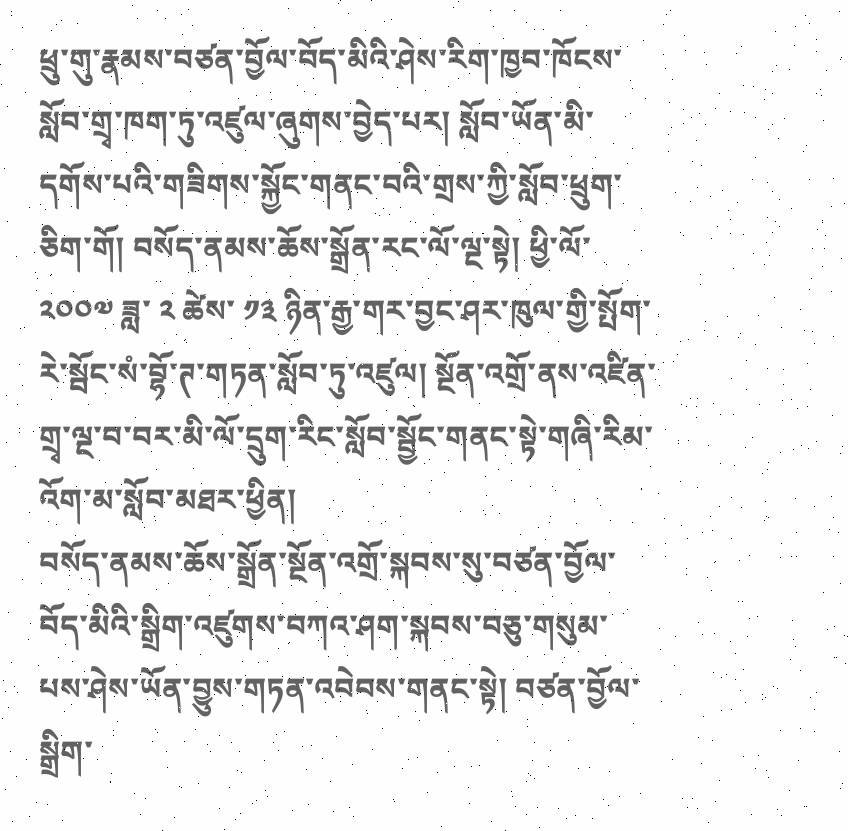ཕྲུ་གུ་རྣམས་བཙན་བྱོལ་བོད་མིའི་ཤེས་རིག་ཁྱབ་ཁོངས་སློབ་གྲྭ་ཁག་ཏུ་འཛུལ་ཞུགས་བྱེད་པར། སློབ་ཡོན་མི་དགོས་པའི་གཟིགས་སྐྱོང་གནང་བའི་གྲས་ཀྱི་སློབ་ཕྲུག་ཅིག་གོ། བསོད་ནམས་ཆོས་སྒྲོན་རང་ལོ་ལྔ་སྟེ། ཕྱི་ལོ་ ༢༠༠༧ ཟླ་ ༢ ཚེས་ ༡༣ ཉིན་རྒྱ་གར་བྱང་ཤར་ཁུལ་གྱི་སྤོག་རེ་སྦོང་སཾ་བྷོ་ཊ་གཏན་སློབ་ཏུ་འཛུལ། སྔོན་འགྲོ་ནས་འཛིན་གྲྭ་ལྔ་བ་བར་མི་ལོ་དྲུག་རིང་སློབ་སྦྱོང་གནང་སྟེ་གཞི་རིམ་འོག་མ་སློབ་མཐར་ཕྱིན།
བསོད་ནམས་ཆོས་སྒྲོན་སྔོན་འགྲོ་སྐབས་སུ་བཙན་བྱོལ་བོད་མིའི་སྒྲིག་འཛུགས་བཀའ་ཤག་སྐབས་བཅུ་གསུམ་པས་ཤེས་ཡོན་བྱུས་གཏན་འབེབས་གནང་སྟེ། བཙན་བྱོལ་སྒྲིག་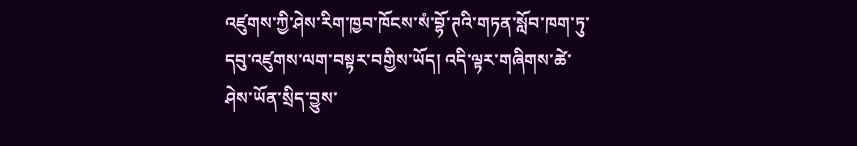འཛུགས་ཀྱི་ཤེས་རིག་ཁྱབ་ཁོངས་སཾ་བྷོ་ཊའི་གཏན་སློབ་ཁག་ཏུ་དབུ་འཛུགས་ལག་བསྟར་བགྱིས་ཡོད། འདི་ལྟར་གཞིགས་ཚེ་ཤེས་ཡོན་སྲིད་བྱུས་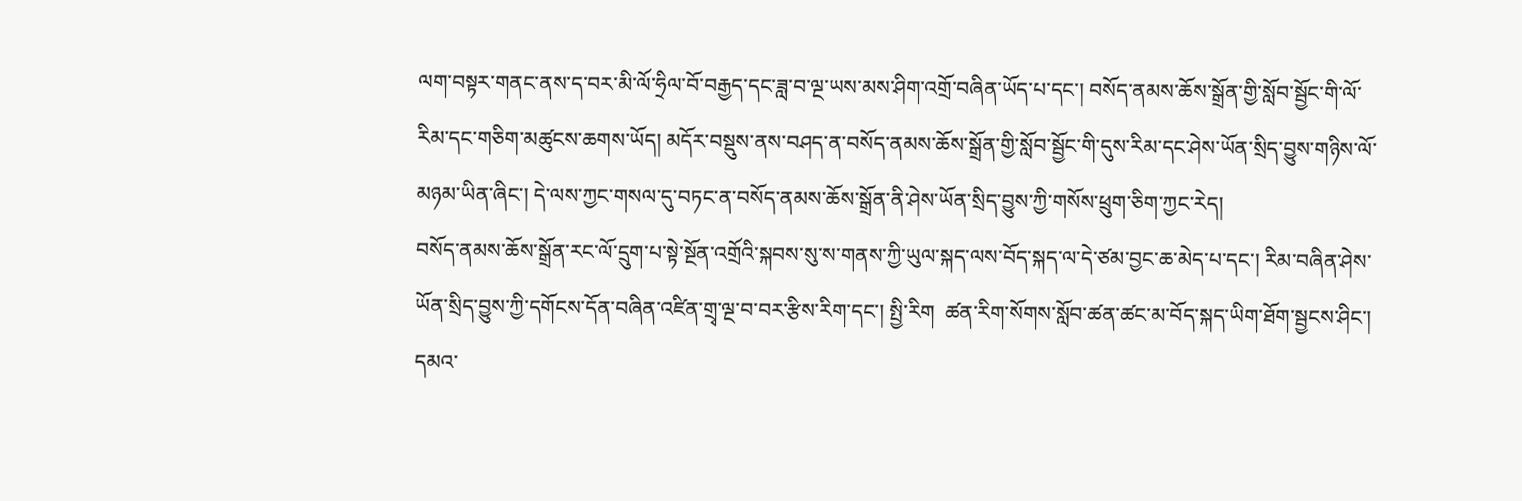ལག་བསྟར་གནང་ནས་ད་བར་མི་ལོ་ཧྲིལ་བོ་བརྒྱད་དང་ཟླ་བ་ལྔ་ཡས་མས་ཤིག་འགྲོ་བཞིན་ཡོད་པ་དང་། བསོད་ནམས་ཆོས་སྒྲོན་གྱི་སློབ་སྦྱོང་གི་ལོ་རིམ་དང་གཅིག་མཚུངས་ཆགས་ཡོད། མདོར་བསྡུས་ནས་བཤད་ན་བསོད་ནམས་ཆོས་སྒྲོན་གྱི་སློབ་སྦྱོང་གི་དུས་རིམ་དང་ཤེས་ཡོན་སྲིད་བྱུས་གཉིས་ལོ་མཉམ་ཡིན་ཞིང་། དེ་ལས་ཀྱང་གསལ་དུ་བཏང་ན་བསོད་ནམས་ཆོས་སྒྲོན་ནི་ཤེས་ཡོན་སྲིད་བྱུས་ཀྱི་གསོས་ཕྲུག་ཅིག་ཀྱང་རེད།
བསོད་ནམས་ཆོས་སྒྲོན་རང་ལོ་དྲུག་པ་སྟེ་སྔོན་འགྲོའི་སྐབས་སུ་ས་གནས་ཀྱི་ཡུལ་སྐད་ལས་བོད་སྐད་ལ་དེ་ཙམ་བྱང་ཆ་མེད་པ་དང་། རིམ་བཞིན་ཤེས་ཡོན་སྲིད་བྱུས་ཀྱི་དགོངས་དོན་བཞིན་འཛིན་གྲྭ་ལྔ་བ་བར་རྩིས་རིག་དང་། སྤྱི་རིག  ཚན་རིག་སོགས་སློབ་ཚན་ཚང་མ་བོད་སྐད་ཡིག་ཐོག་སྦྱངས་ཤིང་། དམའ་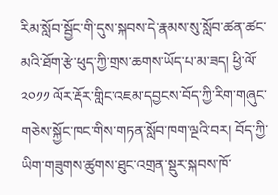རིམ་སློབ་སྦྱོང་གི་དུས་སྐབས་དེ་རྣམས་སུ་སློབ་ཚན་ཚང་མའི་ཐོག་རྩེ་ཕུད་ཀྱི་གྲས་ཆགས་ཡོད་པ་མ་ཟད། ཕྱི་ལོ་ ༢༠༡༡ ལོར་རྡོར་གླིང་འཇམ་དབྱངས་བོད་ཀྱི་རིག་གཞུང་གཅེས་སྐྱོང་ཁང་གིས་གཏན་སློབ་ཁག་ལྔའི་བར། བོད་ཀྱི་ཡིག་གཟུགས་ཚུགས་ཐུང་འགྲན་སྡུར་སྐབས་ཁོ་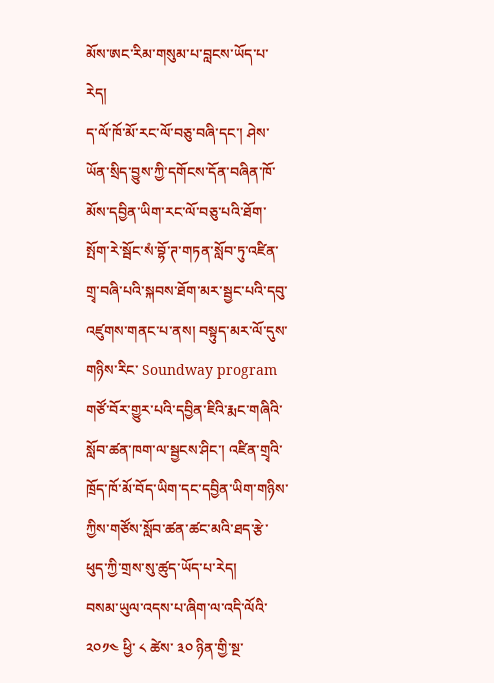མོས་ཨང་རིམ་གསུམ་པ་བླངས་ཡོད་པ་རེད།
ད་ལོ་ཁོ་མོ་རང་ལོ་བཅུ་བཞི་དང་། ཤེས་ཡོན་སྲིད་བྱུས་ཀྱི་དགོངས་དོན་བཞིན་ཁོ་མོས་དབྱིན་ཡིག་རང་ལོ་བཅུ་པའི་ཐོག་སྤོག་རེ་སྦོང་སཾ་བྷོ་ཊ་གཏན་སློབ་ཏུ་འཛིན་གྲྭ་བཞི་པའི་སྐབས་ཐོག་མར་སྦྱང་པའི་དབུ་འཛུགས་གནང་པ་ནས། བསྟུད་མར་ལོ་དུས་གཉིས་རིང་ Soundway program གཙོ་བོར་གྱུར་པའི་དབྱིན་ཇིའི་རྨང་གཞིའི་སློབ་ཚན་ཁག་ལ་སྦྱངས་ཤིང་། འཛིན་གྲྭའི་ཁྲོད་ཁོ་མོ་བོད་ཡིག་དང་དབྱིན་ཡིག་གཉིས་ཀྱིས་གཙོས་སློབ་ཚན་ཚང་མའི་ཐད་རྩེ་ཕུད་ཀྱི་གྲས་སུ་ཚུད་ཡོད་པ་རེད།
བསམ་ཡུལ་འདས་པ་ཞིག་ལ་འདི་ལོའི་ ༢༠༡༤ ཕྱི་ ༨ ཚེས་ ༣༠ ཉིན་གྱི་སྔ་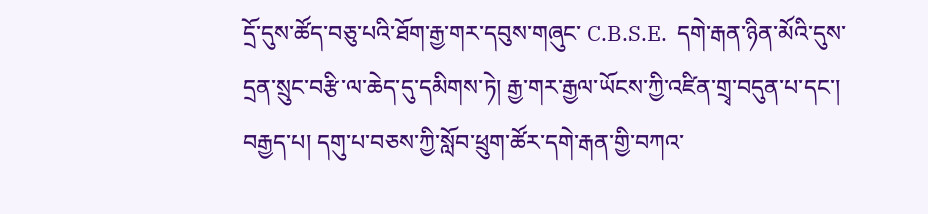དྲོ་དུས་ཚོད་བཅུ་པའི་ཐོག་རྒྱ་གར་དབུས་གཞུང་ C.B.S.E.  དགེ་རྒན་ཉིན་མོའི་དུས་དྲན་སྲུང་བརྩི་ལ་ཆེད་དུ་དམིགས་ཏེ། རྒྱ་གར་རྒྱལ་ཡོངས་ཀྱི་འཛིན་གྲྭ་བདུན་པ་དང་། བརྒྱད་པ། དགུ་པ་བཅས་ཀྱི་སློབ་ཕྲུག་ཚོར་དགེ་རྒན་གྱི་བཀའ་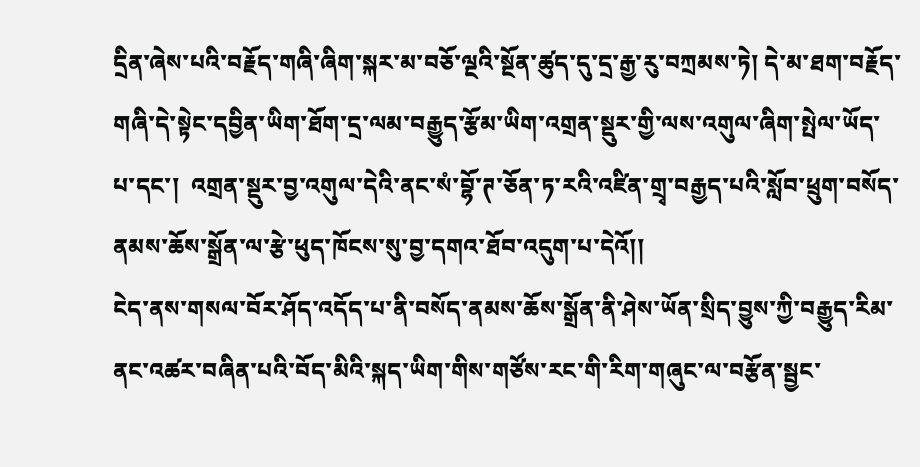དྲིན་ཞེས་པའི་བརྗོད་གཞི་ཞིག་སྐར་མ་བཅོ་ལྔའི་སྔོན་ཚུད་དུ་དྲ་རྒྱ་རུ་བཀྲམས་ཏེ། དེ་མ་ཐག་བརྗོད་གཞི་དེ་སྟེང་དབྱིན་ཡིག་ཐོག་དྲ་ལམ་བརྒྱུད་རྩོམ་ཡིག་འགྲན་སྡུར་གྱི་ལས་འགུལ་ཞིག་སྤེལ་ཡོད་པ་དང་།  འགྲན་སྡུར་བྱ་འགུལ་དེའི་ནང་སཾ་བྷོ་ཊ་ཅོན་ཏ་རའི་འཛིན་གྲྭ་བརྒྱད་པའི་སློབ་ཕྲུག་བསོད་ནམས་ཆོས་སྒྲོན་ལ་རྩེ་ཕུད་ཁོངས་སུ་བྱ་དགའ་ཐོབ་འདུག་པ་དེའོ།།
ངེད་ནས་གསལ་བོར་ཤོད་འདོད་པ་ནི་བསོད་ནམས་ཆོས་སྒྲོན་ནི་ཤེས་ཡོན་སྲིད་བྱུས་ཀྱི་བརྒྱུད་རིམ་ནང་འཚར་བཞིན་པའི་བོད་མིའི་སྐད་ཡིག་གིས་གཙོས་རང་གི་རིག་གཞུང་ལ་བརྩོན་སྦྱང་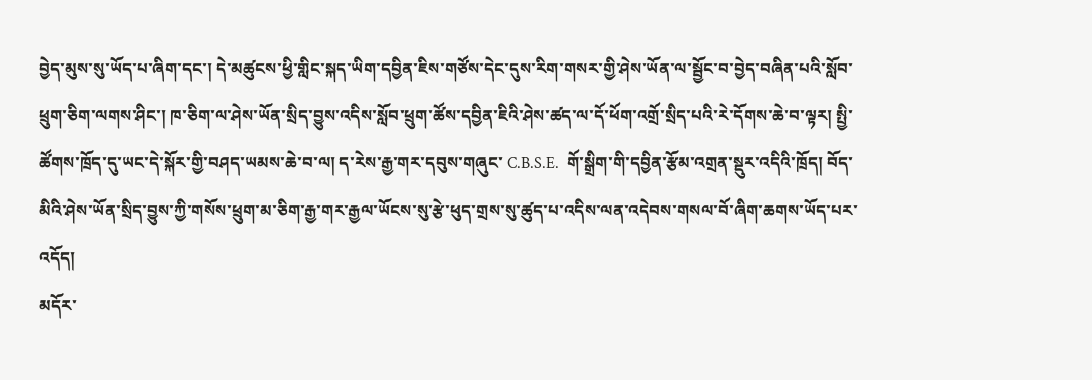བྱེད་མུས་སུ་ཡོད་པ་ཞིག་དང་། དེ་མཚུངས་ཕྱི་གླིང་སྐད་ཡིག་དབྱིན་ཇིས་གཙོས་དེང་དུས་རིག་གསར་གྱི་ཤེས་ཡོན་ལ་སྦྱོང་བ་བྱེད་བཞིན་པའི་སློབ་ཕྲུག་ཅིག་ལགས་ཤིང་། ཁ་ཅིག་ལ་ཤེས་ཡོན་སྲིད་བྱུས་འདིས་སློབ་ཕྲུག་ཚོས་དབྱིན་ཇིའི་ཤེས་ཚད་ལ་དོ་ཕོག་འགྲོ་སྲིད་པའི་རེ་དོགས་ཆེ་བ་ལྟར། སྤྱི་ཚོགས་ཁྲོད་དུ་ཡང་དེ་སྐོར་གྱི་བཤད་ཡམས་ཆེ་བ་ལ། ད་རེས་རྒྱ་གར་དབུས་གཞུང་ C.B.S.E.  གོ་སྒྲིག་གི་དབྱིན་རྩོམ་འགྲན་སྡུར་འདིའི་ཁྲོད། བོད་མིའི་ཤེས་ཡོན་སྲིད་བྱུས་ཀྱི་གསོས་ཕྲུག་མ་ཅིག་རྒྱ་གར་རྒྱལ་ཡོངས་སུ་རྩེ་ཕུད་གྲས་སུ་ཚུད་པ་འདིས་ལན་འདེབས་གསལ་བོ་ཞིག་ཆགས་ཡོད་པར་འདོད།
མདོར་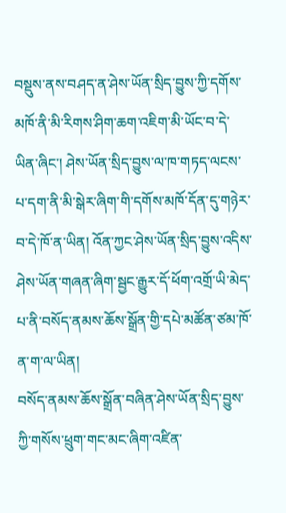བསྡུས་ནས་བཤད་ན་ཤེས་ཡོན་སྲིད་བྱུས་ཀྱི་དགོས་མཁོ་ནི་མི་རིགས་ཤིག་ཆག་འཇིག་མི་ཡོང་བ་དེ་ཡིན་ཞིང་། ཤེས་ཡོན་སྲིད་བྱུས་ལ་ཁ་གཏད་ལངས་པ་དག་ནི་མི་སྒེར་ཞིག་གི་དགོས་མཁོ་དོན་དུ་གཉེར་བ་དེ་ཁོ་ན་ཡིན། འོན་ཀྱང་ཤེས་ཡོན་སྲིད་བྱུས་འདིས་ཤེས་ཡོན་གཞན་ཞིག་སྦྱང་རྒྱུར་དོ་ཕོག་འགྲོ་ཡི་མེད་པ་ནི་བསོད་ནམས་ཆོས་སྒྲོན་གྱི་དཔེ་མཚོན་ཙམ་ཁོ་ན་ག་ལ་ཡིན།
བསོད་ནམས་ཆོས་སྒྲོན་བཞིན་ཤེས་ཡོན་སྲིད་བྱུས་ཀྱི་གསོས་ཕྲུག་གང་མང་ཞིག་འཛིན་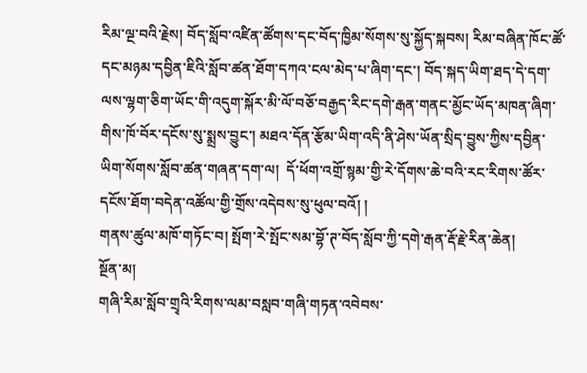རིམ་ལྔ་བའི་རྗེས། བོད་སློབ་འཛིན་ཚོགས་དང་བོད་ཁྱིམ་སོགས་སུ་སྐྱོད་སྐབས། རིམ་བཞིན་ཁོང་ཚོ་དང་མཉམ་དབྱིན་ཇིའི་སློབ་ཚན་ཐོག་དཀའ་ངལ་མེད་པ་ཞིག་དང་། བོད་སྐད་ཡིག་ཐད་དེ་དག་ལས་ལྷག་ཅིག་ཡོང་གི་འདུག་སྐོར་མི་ལོ་བཅོ་བརྒྱད་རིང་དགེ་རྒན་གནང་མྱོང་ཡོད་མཁན་ཞིག་གིས་ཁོ་བོར་དངོས་སུ་སྨྲས་བྱུང་། མཐའ་དོན་རྩོམ་ཡིག་འདི་ནི་ཤེས་ཡོན་སྲིད་བྱུས་ཀྱིས་དབྱིན་ཡིག་སོགས་སློབ་ཚན་གཞན་དག་ལ།  དོ་ཕོག་འགྲོ་སྙམ་གྱི་རེ་དོགས་ཆེ་བའི་རང་རིགས་ཚོར་དངོས་ཐོག་བདེན་འཚོལ་གྱི་གྲོས་འདེབས་སུ་ཕུལ་བའོ། །
གནས་ཚུལ་མཁོ་གཏོང་བ། སྤོག་རེ་སྤོང་སམ་བྷོ་ཊ་བོད་སློབ་ཀྱི་དགེ་རྒན་རྡོ་རྗེ་རིན་ཆེན།
སྔོན་མ།
གཞི་རིམ་སློབ་གྲྭའི་རིགས་ལམ་བསླབ་གཞི་གཏན་འབེབས་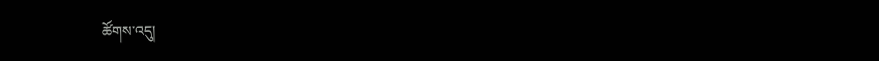ཚོགས་འདུ།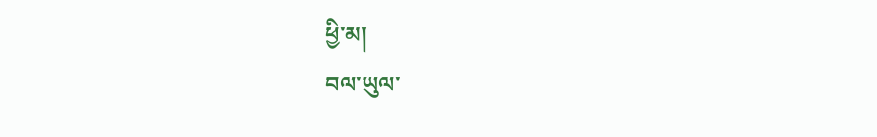ཕྱི་མ།
བལ་ཡུལ་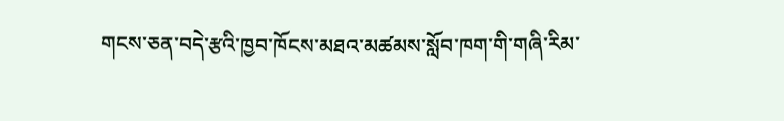གངས་ཅན་བདེ་རྩའི་ཁྱབ་ཁོངས་མཐའ་མཚམས་སློབ་ཁག་གི་གཞི་རིམ་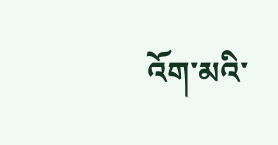འོག་མའི་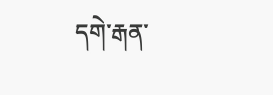དགེ་རྒན་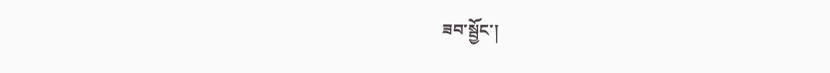ཟབ་སྦྱོང་།